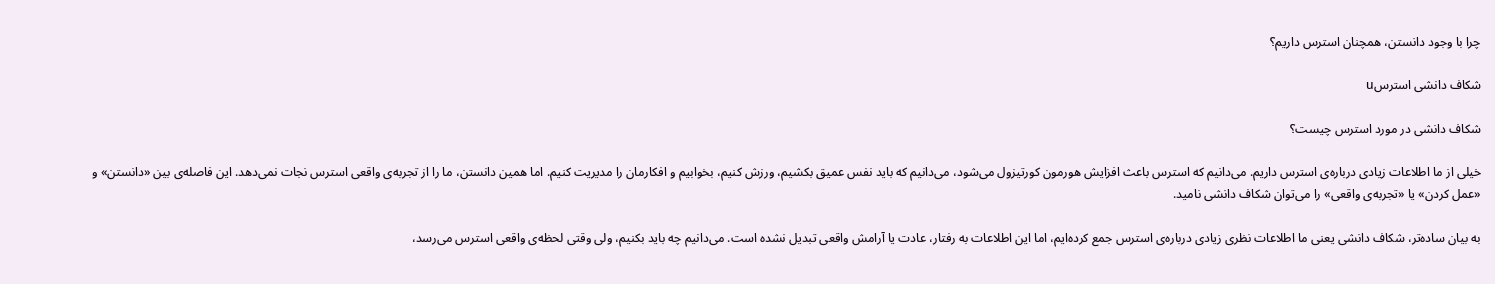چرا با وجود دانستن، همچنان استرس داریم؟

شکاف دانشی استرسu

شکاف دانشی در مورد استرس چیست؟

خیلی از ما اطلاعات زیادی درباره‌ی استرس داریم. می‌دانیم که استرس باعث افزایش هورمون کورتیزول می‌شود، می‌دانیم که باید نفس عمیق بکشیم، ورزش کنیم، بخوابیم و افکارمان را مدیریت کنیم. اما همین دانستن، ما را از تجربه‌ی واقعی استرس نجات نمی‌دهد. این فاصله‌ی بین «دانستن» و «عمل کردن» یا «تجربه‌ی واقعی» را می‌توان شکاف دانشی نامید.

به بیان ساده‌تر، شکاف دانشی یعنی ما اطلاعات نظری زیادی درباره‌ی استرس جمع کرده‌ایم، اما این اطلاعات به رفتار، عادت یا آرامش واقعی تبدیل نشده است. می‌دانیم چه باید بکنیم، ولی وقتی لحظه‌ی واقعی استرس می‌رسد،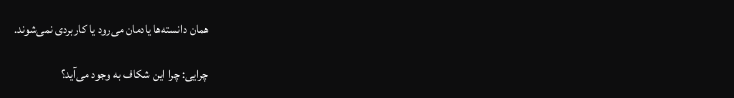همان دانسته‌ها یادمان می‌رود یا کاربردی نمی‌شوند.

چرایی: چرا این شکاف به وجود می‌آید؟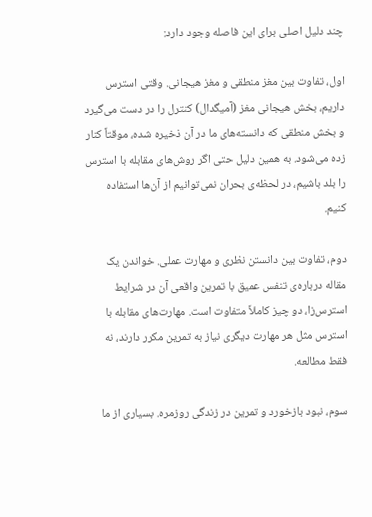چند دلیل اصلی برای این فاصله وجود دارد:

اول، تفاوت بین مغز منطقی و مغز هیجانی. وقتی استرس داریم، بخش هیجانی مغز (آمیگدال) کنترل را در دست می‌گیرد و بخش منطقی که دانسته‌های ما در آن ذخیره شده، موقتاً کنار زده می‌شود. به همین دلیل حتی اگر روش‌های مقابله با استرس را بلد باشیم، در لحظه‌ی بحران نمی‌توانیم از آن‌ها استفاده کنیم.

دوم، تفاوت بین دانستن نظری و مهارت عملی. خواندن یک مقاله درباره‌ی تنفس عمیق با تمرین واقعی آن در شرایط استرس‌زا، دو چیز کاملاً متفاوت است. مهارت‌های مقابله با استرس مثل هر مهارت دیگری نیاز به تمرین مکرر دارند، نه فقط مطالعه.

سوم، نبود بازخورد و تمرین در زندگی روزمره. بسیاری از ما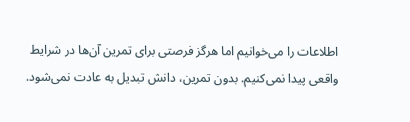اطلاعات را می‌خوانیم اما هرگز فرصتی برای تمرین آن‌ها در شرایط واقعی پیدا نمی‌کنیم. بدون تمرین، دانش تبدیل به عادت نمی‌شود.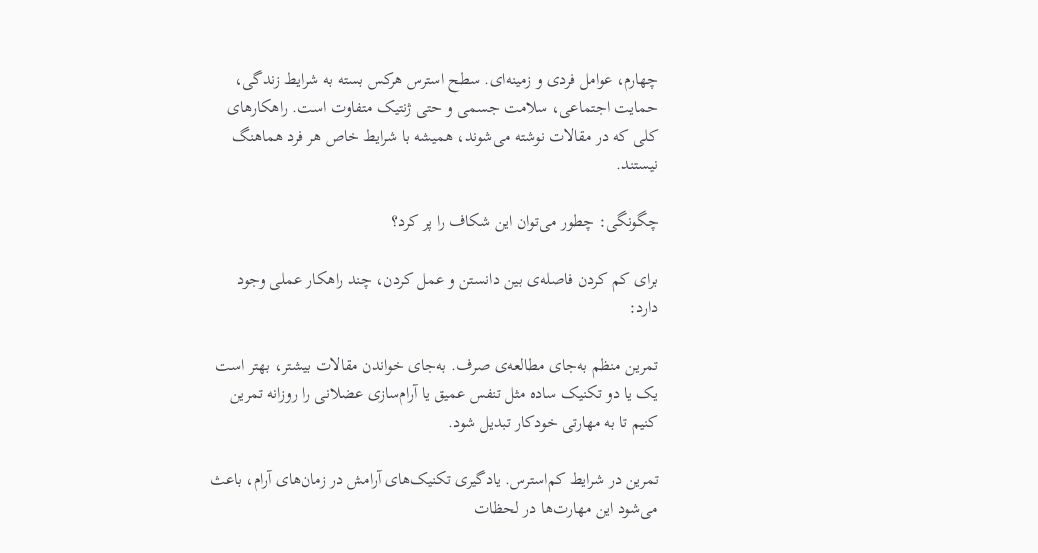چهارم، عوامل فردی و زمینه‌ای. سطح استرس هرکس بسته به شرایط زندگی، حمایت اجتماعی، سلامت جسمی و حتی ژنتیک متفاوت است. راهکارهای کلی که در مقالات نوشته می‌شوند، همیشه با شرایط خاص هر فرد هماهنگ نیستند.

چگونگی: چطور می‌توان این شکاف را پر کرد؟

برای کم کردن فاصله‌ی بین دانستن و عمل کردن، چند راهکار عملی وجود دارد:

تمرین منظم به‌جای مطالعه‌ی صرف. به‌جای خواندن مقالات بیشتر، بهتر است یک یا دو تکنیک ساده مثل تنفس عمیق یا آرام‌سازی عضلانی را روزانه تمرین کنیم تا به مهارتی خودکار تبدیل شود.

تمرین در شرایط کم‌استرس. یادگیری تکنیک‌های آرامش در زمان‌های آرام، باعث می‌شود این مهارت‌ها در لحظات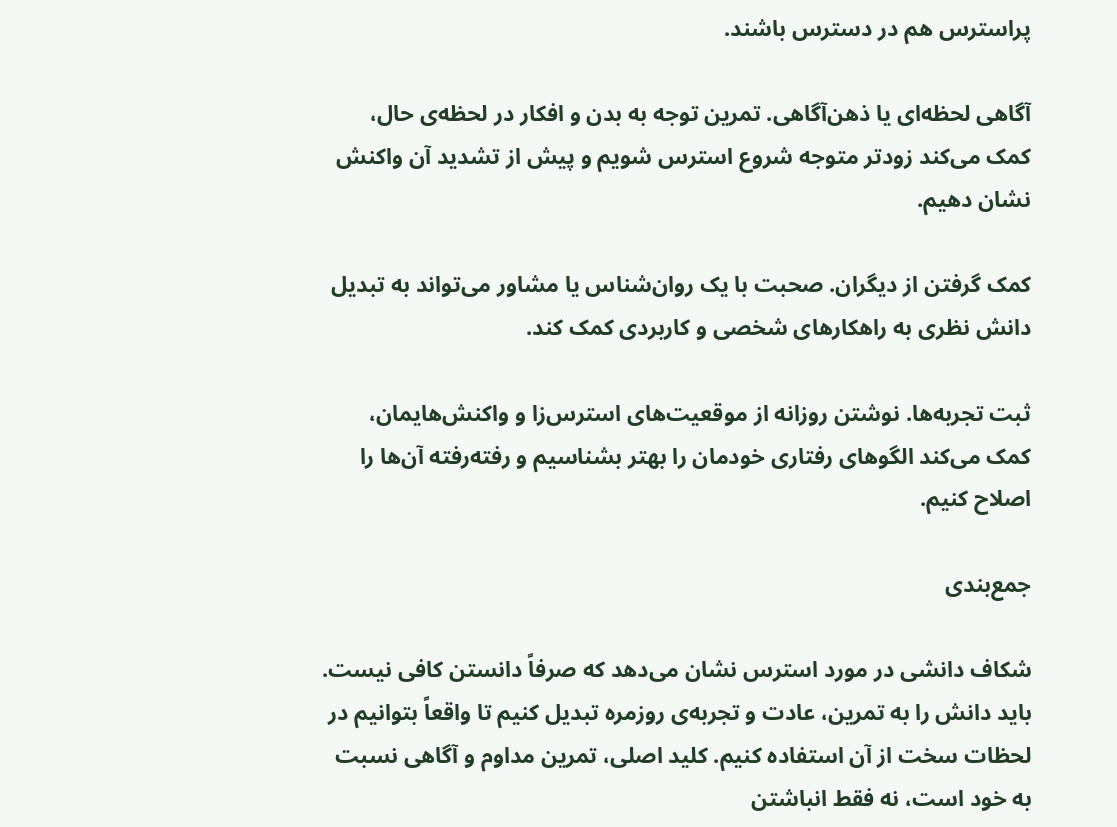پراسترس هم در دسترس باشند.

آگاهی لحظه‌ای یا ذهن‌آگاهی. تمرین توجه به بدن و افکار در لحظه‌ی حال، کمک می‌کند زودتر متوجه شروع استرس شویم و پیش از تشدید آن واکنش نشان دهیم.

کمک گرفتن از دیگران. صحبت با یک روان‌شناس یا مشاور می‌تواند به تبدیل دانش نظری به راهکارهای شخصی و کاربردی کمک کند.

ثبت تجربه‌ها. نوشتن روزانه از موقعیت‌های استرس‌زا و واکنش‌هایمان، کمک می‌کند الگوهای رفتاری خودمان را بهتر بشناسیم و رفته‌رفته آن‌ها را اصلاح کنیم.

جمع‌بندی

شکاف دانشی در مورد استرس نشان می‌دهد که صرفاً دانستن کافی نیست. باید دانش را به تمرین، عادت و تجربه‌ی روزمره تبدیل کنیم تا واقعاً بتوانیم در لحظات سخت از آن استفاده کنیم. کلید اصلی، تمرین مداوم و آگاهی نسبت به خود است، نه فقط انباشتن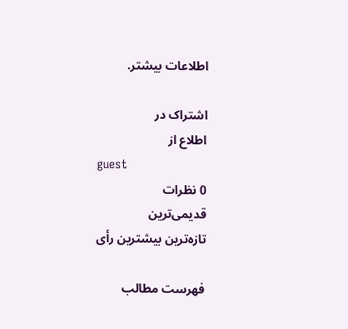اطلاعات بیشتر.

اشتراک در
اطلاع از
guest
0 نظرات
قدیمی‌ترین
تازه‌ترین بیشترین رأی

فهرست مطالب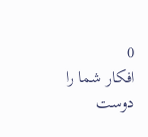0
افکار شما را دوست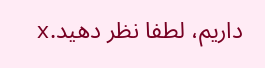داریم، لطفا نظر دهید.x